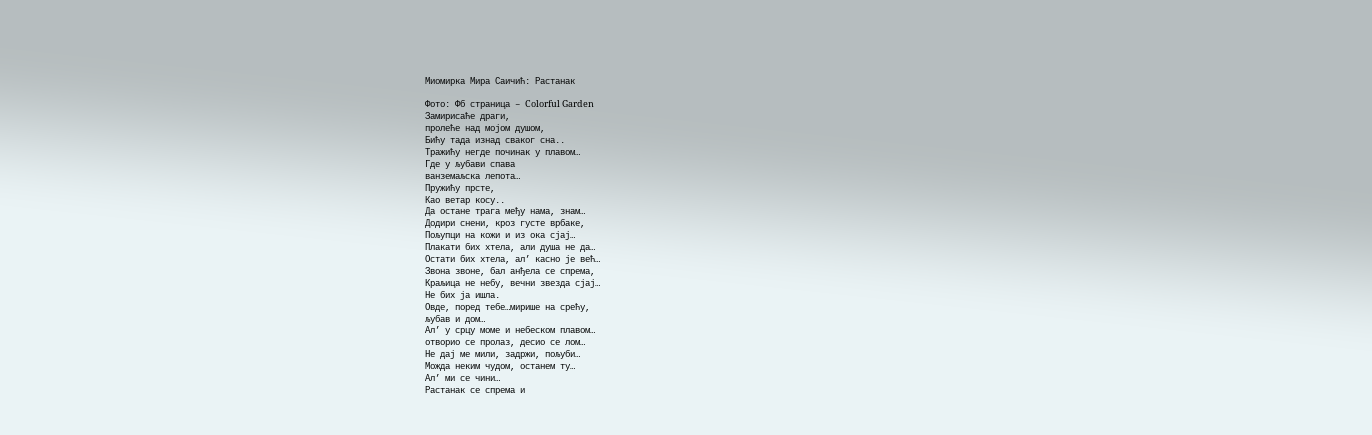Миомирка Мира Саичић: Растанак

Фото: Фб страница – Colorful Garden
Замирисаће драги,
пролеће над мојом душом,
Бићу тада изнад сваког сна..
Тражићу негде починак у плавом…
Где у љубави спава
ванземаљска лепота…
Пружићу прсте,
Као ветар косу..
Да остане трага међу нама, знам…
Додири снени, кроз густе врбаке,
Пољупци на кожи и из ока сјај…
Плакати бих хтела, али душа не да…
Остати бих хтела, ал’ касно је већ…
Звона звоне, бал анђела се спрема,
Краљица не небу, вечни звезда сјај…
Не бих ја ишла.
Овде, поред тебе…мирише на срећу,
љубав и дом…
Ал’ у срцу моме и небеском плавом…
отворио се пролаз, десио се лом…
Не дај ме мили, задржи, пољуби…
Можда неким чудом, останем ту…
Ал’ ми се чини…
Растанак се спрема и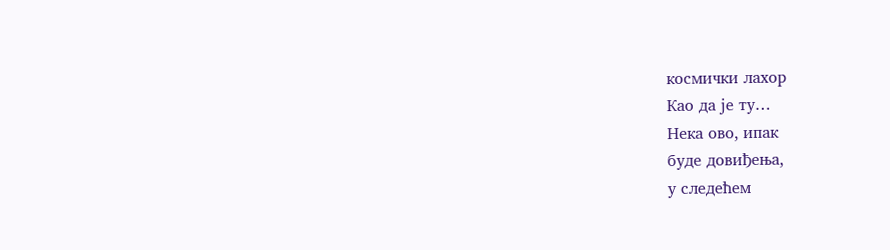космички лахор
Као да је ту…
Нека ово, ипак
буде довиђења,
у следећем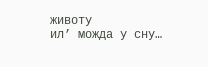животу
ил’ можда у сну…